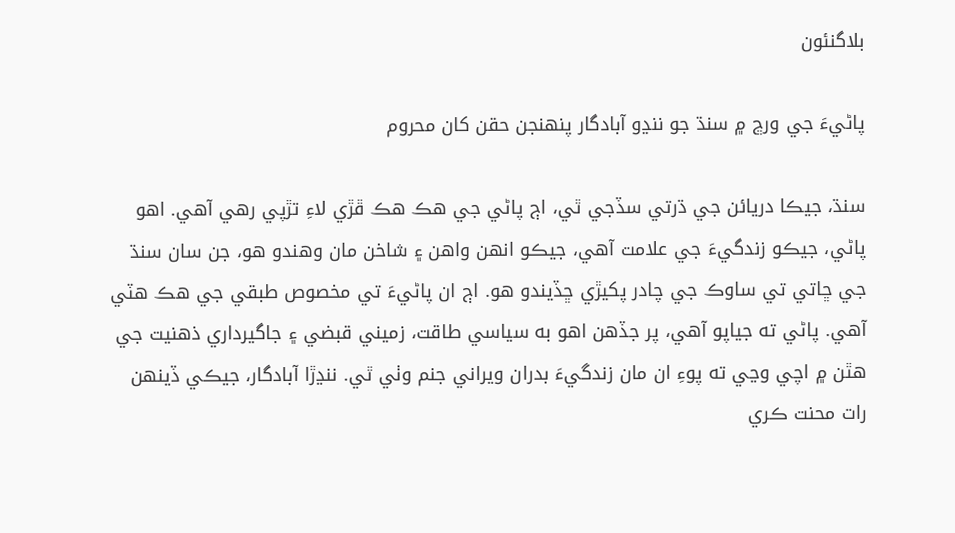بلاگنئون

پاڻيءَ جي ورڇ ۾ سنڌ جو ننڍو آبادگار پنهنجن حقن کان محروم

سنڌ، جيڪا دريائن جي ڌرتي سڏجي ٿي، اڄ پاڻي جي هڪ هڪ ڦڙي لاءِ تڙپي رهي آهي. اهو پاڻي، جيڪو زندگيءَ جي علامت آهي، جيڪو انهن واهن ۽ شاخن مان وهندو هو، جن سان سنڌ جي ڇاتي تي ساوڪ جي چادر پکيڙي ڇڏيندو هو. اڄ ان پاڻيءَ تي مخصوص طبقي جي هڪ هٽي آهي. پاڻي ته جياپو آهي، پر جڏهن اهو به سياسي طاقت، زميني قبضي ۽ جاگيرداري ذهنيت جي هٿن ۾ اچي وڃي ته پوءِ ان مان زندگيءَ بدران ويراني جنم وٺي ٿي. ننڍڙا آبادگار، جيڪي ڏينهن رات محنت ڪري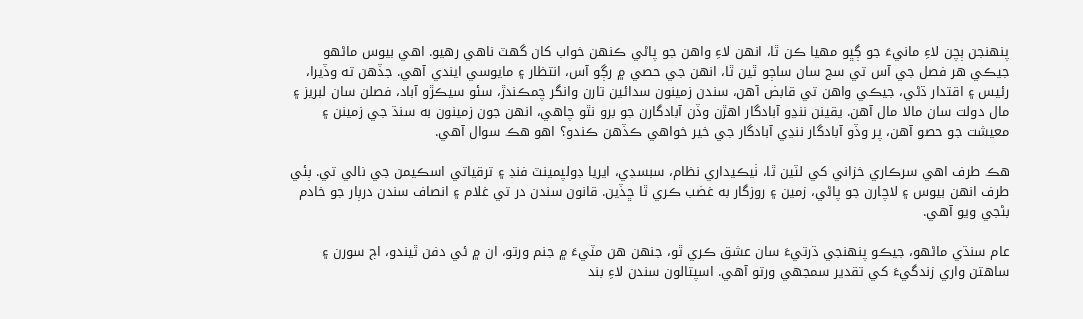پنهنجن ٻچن لاءِ مانيءَ جو ڳڀو مهيا ڪن ٿا، انهن لاءِ واهن جو پاڻي ڪنهن خواب کان گهٽ ناهي رهيو. اهي بيوس ماڻهو جيڪي هر فصل جي آس تي سج سان ساڄو ٿين ٿا، انهن جي حصي ۾ رڳو آس، انتظار ۽ مايوسي ايندي آهي. جڏهن ته وڏيرا، رئيس ۽ اقتدار ڌڻي، جيڪي واهن تي قابض آهن، سندن زمينون سدائين تارن وانگر چمڪندڙ، سئو سيڪڙو آباد، فصلن سان لبريز ۽ مال دولت سان مالا مال آهن. يقينن ننڍو آبادگار اهڙن وڏن آبادگارن جو برو نٿو چاهي، انهن جون زمينون به سنڌ جي زمينن ۽ معيشت جو حصو آهن، پر وڏو آبادگار ننڍي آبادگار جي خير خواهي ڪڏهن ڪندو؟ اهو هڪ سوال آهي.

هڪ طرف اهي سرڪاري خزاني کي لٽين ٿا، ٺيڪيداري نظام، سبسڊي، ايريا ڊولپمينٽ فنڊ ۽ ترقياتي اسڪيمن جي نالي تي. ٻئي طرف انهن بيوس ۽ لاچارن جو پاڻي، زمين ۽ روزگار به غضب ڪري ٿا ڇڏين. قانون سندن در تي غلام ۽ انصاف سندن درٻار جو خادم بڻجي ويو آهي.

عام سنڌي ماڻهو، جيڪو پنهنجي ڌرتيءَ سان عشق ڪري ٿو، جنهن هن مٽيءَ ۾ جنم ورتو، ان ۾ ئي دفن ٿيندو، اڄ سورن ۽ ساهتن واري زندگيءَ کي تقدير سمجهي ورتو آهي. اسپتالون سندن لاءِ بند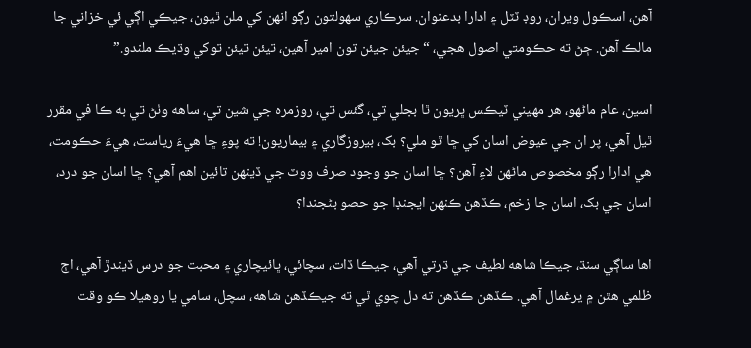آهن، اسڪول ويران، روڊ ٽٽل ۽ ادارا بدعنوان. سرڪاري سهولتون رڳو انهن کي ملن ٿيون، جيڪي اڳي ئي خزاني جا مالڪ آهن. ڄڻ ته حڪومتي اصول هجي، “جيئن جيئن تون امير آهين، تيئن تيئن توکي وڌيڪ ملندو.”

اسين، عام ماڻهو، هر مهيني ٽيڪس ڀريون ٿا بجلي تي، گئس تي، روزمره جي شين تي، ساهه وٺڻ تي به ڪا في مقرر ٿيل آهي، پر ان جي عيوض اسان کي ڇا ٿو ملي؟ بک، بيروزگاري ۽ بيماريون! ته پوءِ ڇا هيءَ رياست، هيءَ حڪومت، هي ادارا رڳو مخصوص ماڻهن لاءِ آهن؟ ڇا اسان جو وجود صرف ووٽ جي ڏينهن تائين اهم آهي؟ ڇا اسان جو درد، اسان جي بک، اسان جا زخم، ڪڏهن ڪنهن ايجنڊا جو حصو بڻجندا؟

اها ساڳي سنڌ، جيڪا شاهه لطيف جي ڌرتي آهي، جيڪا ڏات، سچائي، ڀائيچاري ۽ محبت جو درس ڏيندڙ آهي، اڄ ظلمي هٿن ۾ يرغمال آهي. ڪڏهن ڪڏهن ته دل چوي ٿي ته جيڪڏهن شاهه، سچل، سامي يا روهيلا ڪو وقت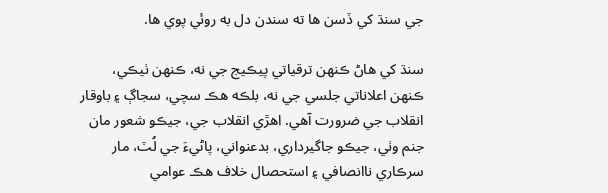جي سنڌ کي ڏسن ها ته سندن دل به روئي پوي ها.

سنڌ کي هاڻ ڪنهن ترقياتي پيڪيج جي نه، ڪنهن ٺيڪي، ڪنهن اعلاناتي جلسي جي نه، بلڪه هڪ سچي، سجاڳ ۽ باوقار انقلاب جي ضرورت آهي. اهڙي انقلاب جي، جيڪو شعور مان جنم وٺي، جيڪو جاگيرداري، بدعنواني، پاڻيءَ جي لُٽ، مار سرڪاري ناانصافي ۽ استحصال خلاف هڪ عوامي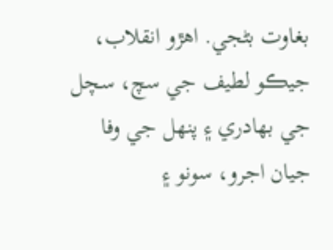بغاوت بڻجي. اهڙو انقلاب، جيڪو لطيف جي سچ، سچل جي بهادري ۽ پنهل جي وفا جيان اجرو، سونو ۽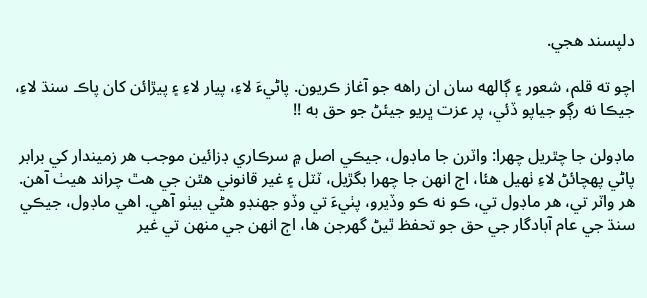دلپسند هجي.

اچو ته قلم، شعور ۽ ڳالهه سان ان راهه جو آغاز ڪريون. پاڻيءَ لاءِ، پيار لاءِ ۽ پيڙائن کان پاڪ سنڌ لاءِ، جيڪا نه رڳو جياپو ڏئي، پر عزت ڀريو جيئڻ جو حق به !!

ماڊولن جا چٿريل چهرا: واٽرن جا ماڊول، جيڪي اصل ۾ سرڪاري ڊزائين موجب هر زميندار کي برابر پاڻي پهچائڻ لاءِ ٺهيل هئا، اڄ انهن جا چهرا بگڙيل، ٽٽل ۽ غير قانوني هٿن جي هٿ چراند هيٺ آهن. هر واٽر تي، هر ماڊول تي، ڪو نه ڪو وڏيرو، پٺيءَ تي وڏو جهنڊو هڻي بيٺو آهي. اهي ماڊول، جيڪي سنڌ جي عام آبادگار جي حق جو تحفظ ٿيڻ گهرجن ها، اڄ انهن جي منهن تي غير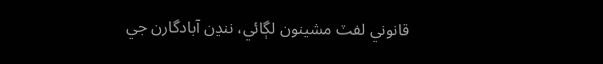قانوني لفٽ مشينون لڳائي، ننڍن آبادگارن جي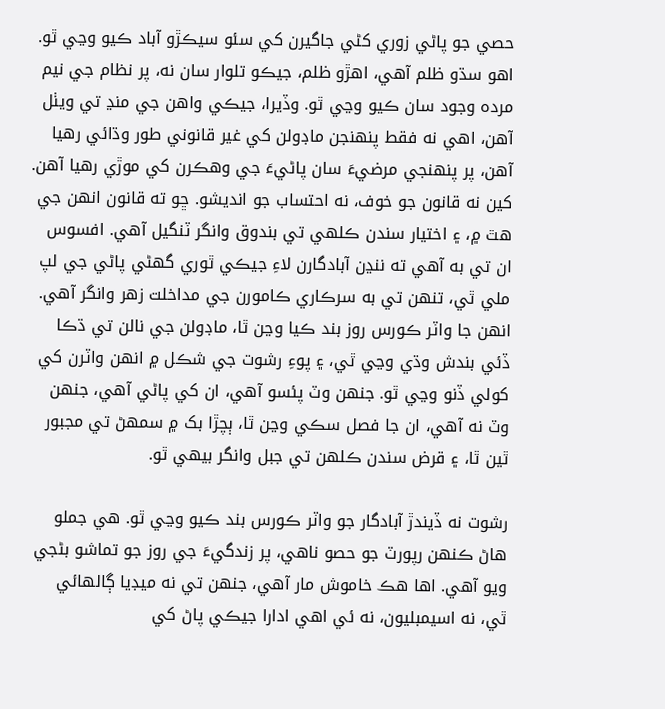حصي جو پاڻي زوري کڻي جاگيرن کي سئو سيڪڙو آباد ڪيو وڃي ٿو. اهو سڌو ظلم آهي، اهڙو ظلم، جيڪو تلوار سان نه، پر نظام جي نيم مرده وجود سان ڪيو وڃي ٿو. وڏيرا، جيڪي واهن جي منڍ تي ويٺل آهن، اهي نه فقط پنهنجن ماڊولن کي غير قانوني طور وڌائي رهيا آهن، پر پنهنجي مرضيءَ سان پاڻيءَ جي وهڪرن کي موڙي رهيا آهن. کين نه قانون جو خوف، نه احتساب جو انديشو. ڇو ته قانون انهن جي هٿ ۾، ۽ اختيار سندن ڪلهي تي بندوق وانگر ٽنگيل آهي. افسوس ان تي به آهي ته ننڍن آبادگارن لاءِ جيڪي ٿوري گهڻي پاڻي جي لپ ملي ٿي، تنهن تي به سرڪاري ڪامورن جي مداخلت زهر وانگر آهي. انهن جا واٽر ڪورس روز بند ڪيا وڃن ٿا، ماڊولن جي نالن تي ڌڪا ڏئي بندش وڌي وڃي ٿي، ۽ پوءِ رشوت جي شڪل ۾ انهن واٽرن کي کولي ڏنو وڃي ٿو. جنهن وٽ پئسو آهي، ان کي پاڻي آهي، جنهن وٽ نه آهي، ان جا فصل سڪي وڃن ٿا، ٻچڙا بک ۾ سمهڻ تي مجبور ٿين ٿا، ۽ قرض سندن ڪلهن تي جبل وانگر بيهي ٿو.

رشوت نه ڏيندڙ آبادگار جو واٽر ڪورس بند ڪيو وڃي ٿو. هي جملو هاڻ ڪنهن رپورٽ جو حصو ناهي، پر زندگيءَ جي روز جو تماشو بڻجي ويو آهي. اها هڪ خاموش مار آهي، جنهن تي نه ميڊيا ڳالهائي ٿي، نه اسيمبليون، نه ئي اهي ادارا جيڪي پاڻ کي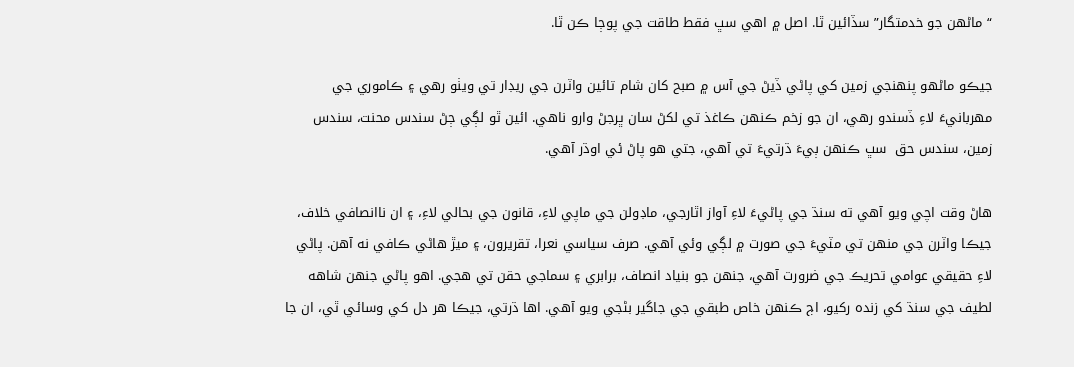“ماڻهن جو خدمتگار” سڏائين ٿا. اصل ۾ اهي سڀ فقط طاقت جي پوڄا ڪن ٿا.

جيڪو ماڻهو پنهنجي زمين کي پاڻي ڏيڻ جي آس ۾ صبح کان شام تائين واٽرن جي ريڊار تي ويٺو رهي ۽ ڪاموري جي مهربانيءَ لاءِ ڏسندو رهي، ان جو زخم ڪنهن ڪاغذ تي لکڻ سان ڀرجڻ وارو ناهي. ائين ٿو لڳي ڄڻ سندس محنت، سندس زمين، سندس حق  سڀ ڪنهن ٻيءَ ڌرتيءَ تي آهي، جتي هو پاڻ ئي اوڌر آهي.

هاڻ وقت اچي ويو آهي ته سنڌ جي پاڻيءَ لاءِ آواز اٿارجي، ماڊولن جي ماپي لاءِ، قانون جي بحالي لاءِ، ۽ ان ناانصافي خلاف، جيڪا واٽرن جي منهن تي مٽيءَ جي صورت ۾ لڳي وئي آهي. صرف سياسي نعرا، تقريرون، ۽ ميڙ هاڻي ڪافي نه آهن. پاڻي لاءِ حقيقي عوامي تحريڪ جي ضرورت آهي، جنهن جو بنياد انصاف، برابري ۽ سماجي حقن تي هجي. اهو پاڻي جنهن شاهه لطيف جي سنڌ کي زنده رکيو، اڄ ڪنهن خاص طبقي جي جاگير بڻجي ويو آهي. اها ڌرتي، جيڪا هر دل کي وسائي ٿي، ان جا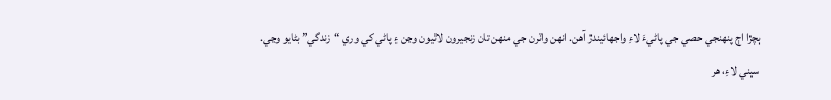ٻچڙا اڄ پنهنجي حصي جي پاڻيءَ لاءِ واجهائيندڙ آهن. انهن واٽرن جي منهن تان زنجيرون لاٿيون وڃن ۽ پاڻي کي وري “زندگي” بڻايو وڃي. سڀني لاءِ، هر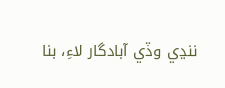ننڍي وڏي آبادگار لاءِ، بنا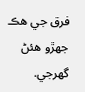فرق جي هڪ جهڙو هئڻ گهرجي.